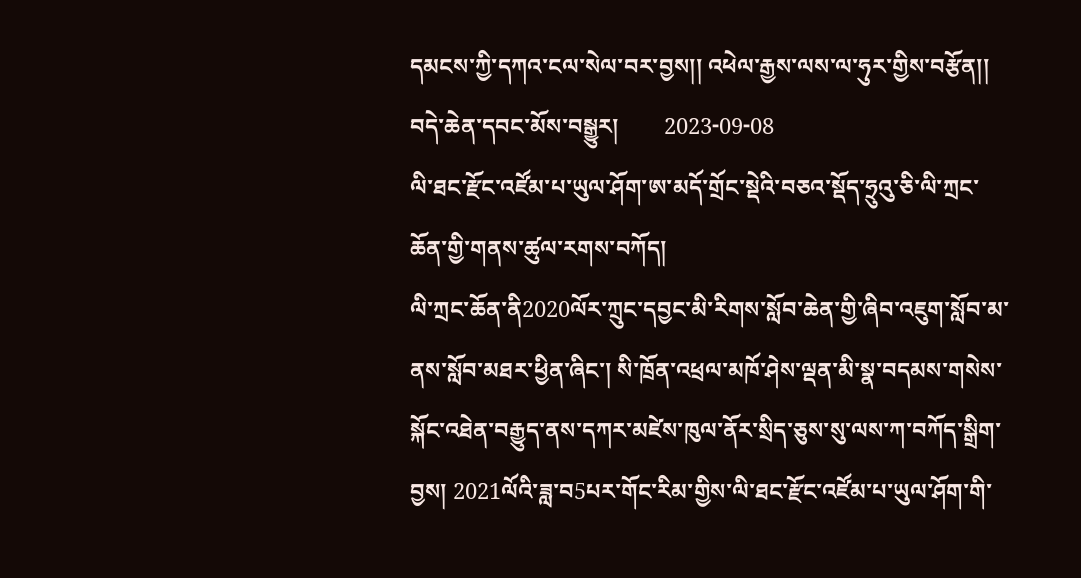དམངས་ཀྱི་དཀའ་ངལ་སེལ་བར་བྱས།། འཕེལ་རྒྱས་ལས་ལ་ཧུར་གྱིས་བརྩོན།།
བདེ་ཆེན་དབང་མོས་བསྒྱུར།        2023-09-08
ལི་ཐང་རྫོང་འཛོམ་པ་ཡུལ་ཤོག་ཨ་མདོ་གྲོང་སྡེའི་བཅའ་སྡོད་ཧྲུའུ་ཅི་ལི་ཀྲང་ཆོན་གྱི་གནས་ཚུལ་རགས་བཀོད།
ལི་ཀྲང་ཆོན་ནི2020ལོར་ཀྲུང་དབྱང་མི་རིགས་སློབ་ཆེན་གྱི་ཞིབ་འཇུག་སློབ་མ་ནས་སློབ་མཐར་ཕྱིན་ཞིང་། སི་ཁྲོན་འཕྲལ་མཁོ་ཤེས་ལྡན་མི་སྣ་བདམས་གསེས་སྐོང་འཐེན་བརྒྱུད་ནས་དཀར་མཛེས་ཁུལ་ནོར་སྲིད་ཅུས་སུ་ལས་ཀ་བཀོད་སྒྲིག་བྱས། 2021ལོའི་ཟླ་བ5པར་གོང་རིམ་གྱིས་ལི་ཐང་རྫོང་འཛོམ་པ་ཡུལ་ཤོག་གི་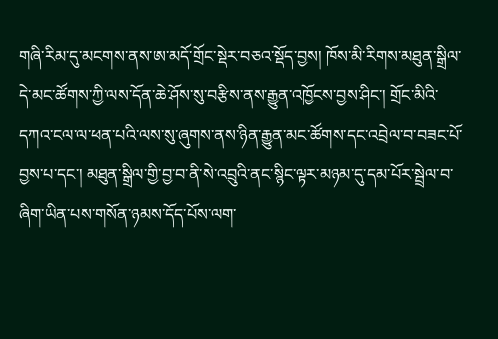གཞི་རིམ་དུ་མངགས་ནས་ཨ་མདོ་གྲོང་སྡེར་བཅའ་སྡོད་བྱས། ཁོས་མི་རིགས་མཐུན་སྒྲིལ་དེ་མང་ཚོགས་ཀྱི་ལས་དོན་ཆེ་ཤོས་སུ་བརྩིས་ནས་རྒྱུན་འཁྱོངས་བྱས་ཤིང་། གྲོང་མིའི་དཀའ་ངལ་ལ་ཕན་པའི་ལས་སུ་ཞུགས་ནས་ཉིན་རྒྱུན་མང་ཚོགས་དང་འབྲེལ་བ་བཟང་པོ་བྱས་པ་དང་། མཐུན་སྒྲིལ་གྱི་བྱ་བ་ནི་སེ་འབྲུའི་ནང་སྙིང་ལྟར་མཉམ་དུ་དམ་པོར་སྦྲེལ་བ་ཞིག་ཡིན་པས་གསོན་ཉམས་དོད་པོས་ལག་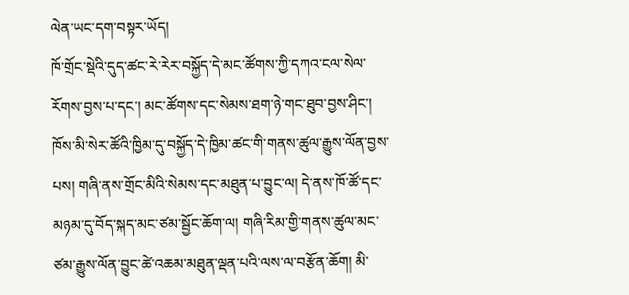ལེན་ཡང་དག་བསྟར་ཡོད།
ཁོ་གྲོང་སྡེའི་དུད་ཚང་རེ་རེར་བསྐྱོད་དེ་མང་ཚོགས་ཀྱི་དཀའ་ངལ་སེལ་རོགས་བྱས་པ་དང་། མང་ཚོགས་དང་སེམས་ཐག་ཉེ་གང་ཐུབ་བྱས་ཤིང་། ཁོས་མི་སེར་ཚོའི་ཁྱིམ་དུ་བསྐྱོད་དེ་ཁྱིམ་ཚང་གི་གནས་ཚུལ་རྒྱུས་ལོན་བྱས་པས། གཞི་ནས་གྲོང་མིའི་སེམས་དང་མཐུན་པ་བྱུང་ལ། དེ་ནས་ཁོ་ཚོ་དང་མཉམ་དུ་བོད་སྐད་མང་ཙམ་སྦྱོང་ཆོག་ལ། གཞི་རིམ་གྱི་གནས་ཚུལ་མང་ཙམ་རྒྱུས་ལོན་བྱུང་ཚེ་འཆམ་མཐུན་ལྡན་པའི་ལས་ལ་བརྩོན་ཆོག། མི་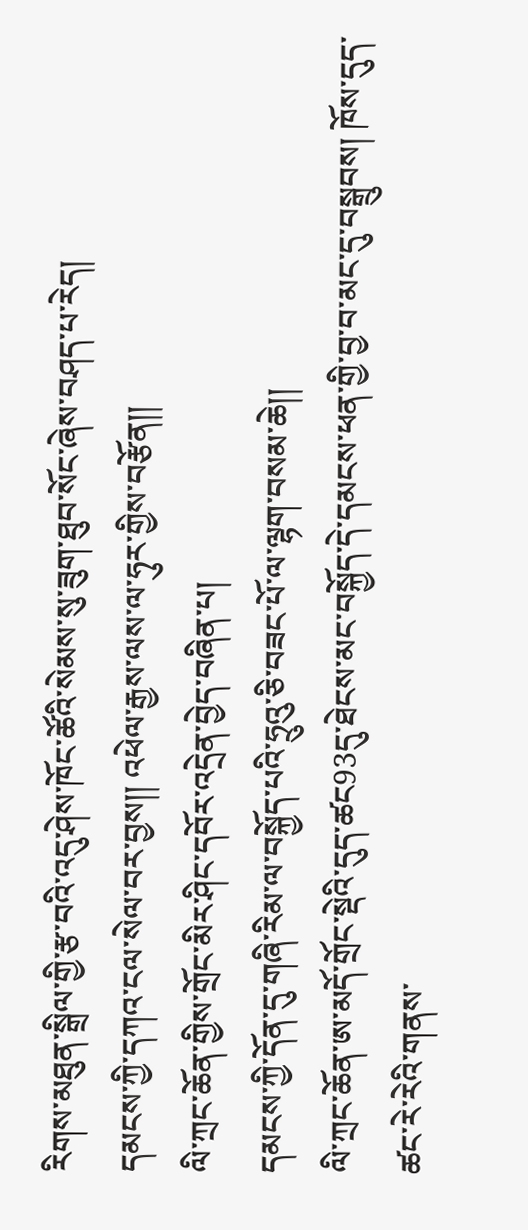རིགས་མཐུན་སྒྲིལ་གྱི་རྩ་བའི་འདུ་ཤེས་ཁོང་ཚོའི་སེམས་སུ་ཟུག་ཐུབ་སོང་ཞེས་བཤད་པ་རེད།
དམངས་ཀྱི་དཀའ་ངལ་སེལ་བར་བྱས།། འཕེལ་རྒྱས་ལས་ལ་ཧུར་གྱིས་བརྩོན།།
ལི་ཀྲང་ཆོན་གྱིས་གྲོང་མིར་ཤིང་དབོར་འདྲེན་བྱེད་བཞིན་པ།
དམངས་ཀྱི་དོན་དུ་གཞི་རིམ་ལ་བསྐྱོད་པའི་ཧྲུའུ་ཅི་བཟང་པོ་ལ་ལྷག་བསམ་ཆེ།།
ལི་ཀྲང་ཆོན་ཨ་མདོ་གྲོང་སྡེའི་དུད་ཚང93དུ་ཐེངས་མང་བསྐྱོད་དེ་དམངས་ཕན་གྱི་བྱ་བ་མང་དུ་བསྒྲུབས། ཁོས་དུད་ཚང་རེ་རེའི་གནས་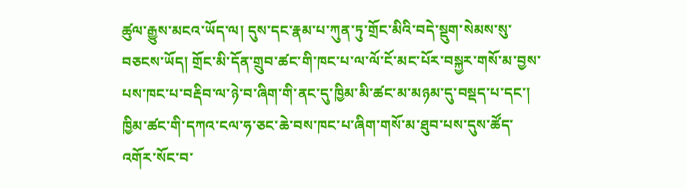ཚུལ་རྒྱུས་མངའ་ཡོད་ལ། དུས་དང་རྣམ་པ་ཀུན་ཏུ་གྲོང་མིའི་བདེ་སྡུག་སེམས་སུ་བཅངས་ཡོད། གྲོང་མི་དོན་གྲུབ་ཚང་གི་ཁང་པ་ལ་ལོ་ངོ་མང་པོར་བསྐྱར་གསོ་མ་བྱས་པས་ཁང་པ་བརྡིབ་ལ་ཉེ་བ་ཞིག་གི་ནང་དུ་ཁྱིམ་མི་ཚང་མ་མཉམ་དུ་བསྡད་པ་དང་། ཁྱིམ་ཚང་གི་དཀའ་ངལ་ཧ་ཅང་ཆེ་བས་ཁང་པ་ཞིག་གསོ་མ་ཐུབ་པས་དུས་ཚོད་འགོར་སོང་བ་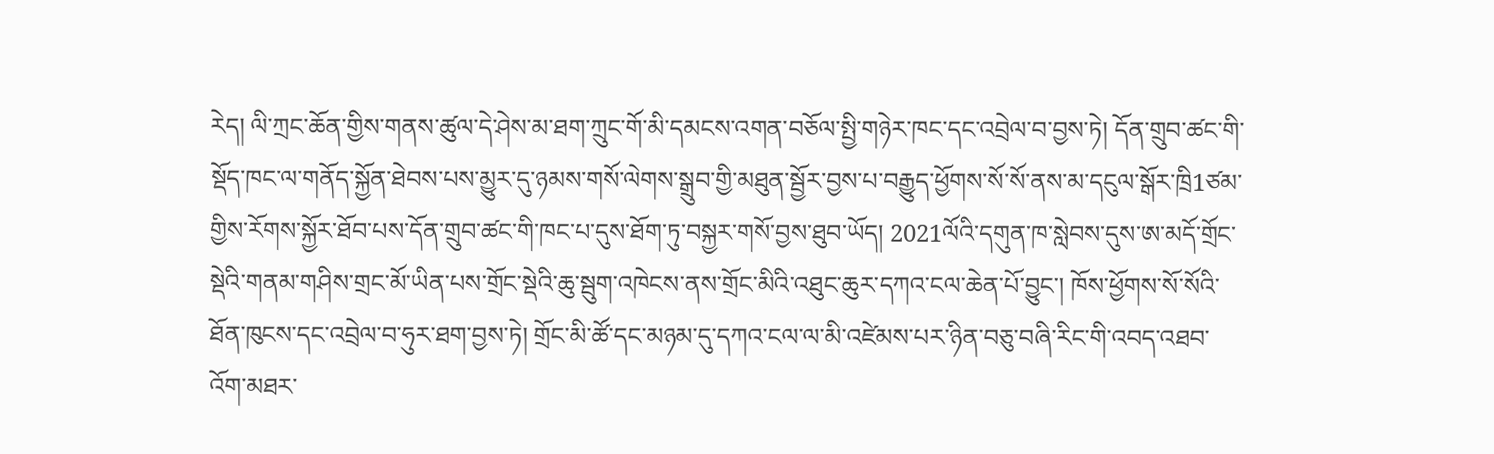རེད། ལི་ཀྲང་ཆོན་གྱིས་གནས་ཚུལ་དེ་ཤེས་མ་ཐག་ཀྲུང་གོ་མི་དམངས་འགན་བཅོལ་སྤྱི་གཉེར་ཁང་དང་འབྲེལ་བ་བྱས་ཏེ། དོན་གྲུབ་ཚང་གི་སྡོད་ཁང་ལ་གནོད་སྐྱོན་ཐེབས་པས་མྱུར་དུ་ཉམས་གསོ་ལེགས་སྒྲུབ་གྱི་མཐུན་སྦྱོར་བྱས་པ་བརྒྱུད་ཕྱོགས་སོ་སོ་ནས་མ་དངུལ་སྒོར་ཁྲི1ཙམ་གྱིས་རོགས་སྐྱོར་ཐོབ་པས་དོན་གྲུབ་ཚང་གི་ཁང་པ་དུས་ཐོག་ཏུ་བསྐྱར་གསོ་བྱས་ཐུབ་ཡོད། 2021ལོའི་དགུན་ཁ་སླེབས་དུས་ཨ་མདོ་གྲོང་སྡེའི་གནམ་གཤིས་གྲང་མོ་ཡིན་པས་གྲོང་སྡེའི་ཆུ་སྦུག་འཁེངས་ནས་གྲོང་མིའི་འཐུང་ཆུར་དཀའ་ངལ་ཆེན་པོ་བྱུང་། ཁོས་ཕྱོགས་སོ་སོའི་ཐོན་ཁུངས་དང་འབྲེལ་བ་ཧུར་ཐག་བྱས་ཏེ། གྲོང་མི་ཚོ་དང་མཉམ་དུ་དཀའ་ངལ་ལ་མི་འཛེམས་པར་ཉིན་བཅུ་བཞི་རིང་གི་འབད་འཐབ་འོག་མཐར་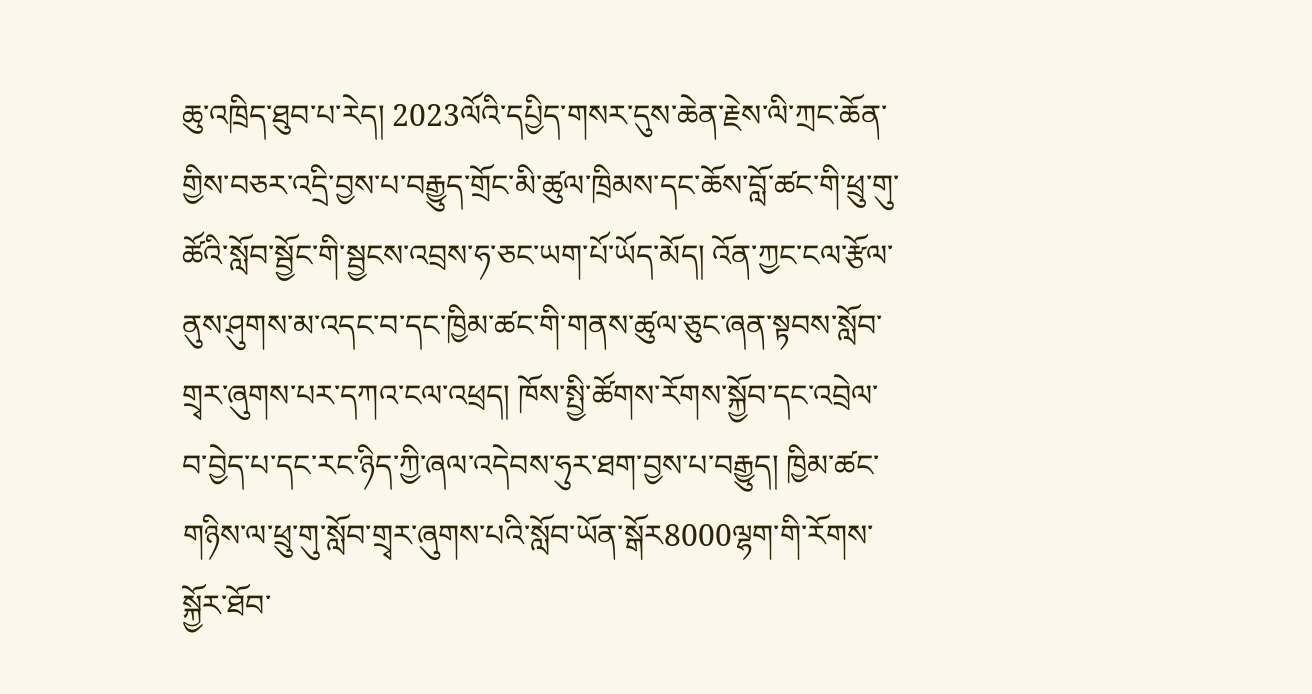ཆུ་འཁྲིད་ཐུབ་པ་རེད། 2023ལོའི་དཔྱིད་གསར་དུས་ཆེན་རྗེས་ལི་ཀྲང་ཆོན་གྱིས་བཅར་འདྲི་བྱས་པ་བརྒྱུད་གྲོང་མི་ཚུལ་ཁྲིམས་དང་ཆོས་བློ་ཚང་གི་ཕྲུ་གུ་ཚོའི་སློབ་སྦྱོང་གི་སྦྱངས་འབྲས་ཧ་ཅང་ཡག་པོ་ཡོད་མོད། འོན་ཀྱང་ངལ་རྩོལ་ནུས་ཤུགས་མ་འདང་བ་དང་ཁྱིམ་ཚང་གི་གནས་ཚུལ་ཅུང་ཞན་སྟབས་སློབ་གྲྭར་ཞུགས་པར་དཀའ་ངལ་འཕྲད། ཁོས་སྤྱི་ཚོགས་རོགས་སྐྱོབ་དང་འབྲེལ་བ་བྱེད་པ་དང་རང་ཉིད་ཀྱི་ཞལ་འདེབས་ཧུར་ཐག་བྱས་པ་བརྒྱུད། ཁྱིམ་ཚང་གཉིས་ལ་ཕྲུ་གུ་སློབ་གྲྭར་ཞུགས་པའི་སློབ་ཡོན་སྒོར8000ལྷག་གི་རོགས་སྐྱོར་ཐོབ་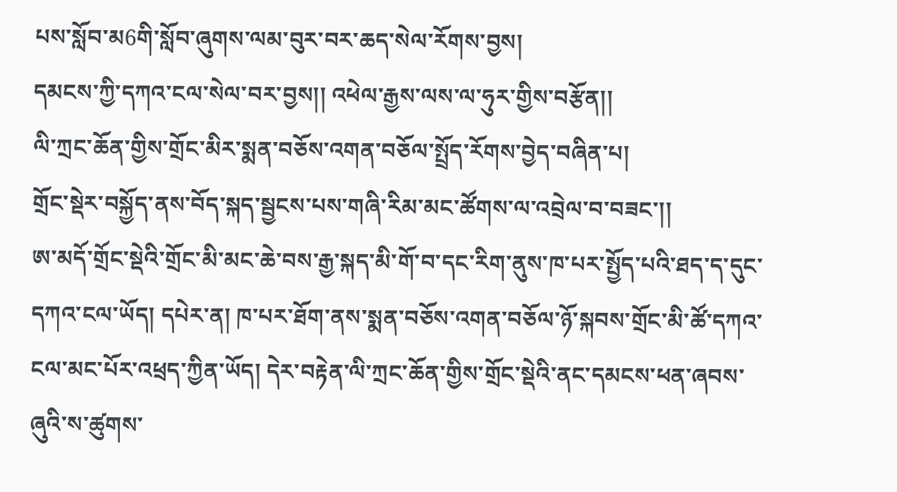པས་སློབ་མ6གི་སློབ་ཞུགས་ལམ་བུར་བར་ཆད་སེལ་རོགས་བྱས།
དམངས་ཀྱི་དཀའ་ངལ་སེལ་བར་བྱས།། འཕེལ་རྒྱས་ལས་ལ་ཧུར་གྱིས་བརྩོན།།
ལི་ཀྲང་ཆོན་གྱིས་གྲོང་མིར་སྨན་བཅོས་འགན་བཅོལ་སྤྲོད་རོགས་བྱེད་བཞིན་པ།
གྲོང་སྡེར་བསྐྱོད་ནས་བོད་སྐད་སྦྱངས་པས་གཞི་རིམ་མང་ཚོགས་ལ་འབྲེལ་བ་བཟང་།།
ཨ་མདོ་གྲོང་སྡེའི་གྲོང་མི་མང་ཆེ་བས་རྒྱ་སྐད་མི་གོ་བ་དང་རིག་ནུས་ཁ་པར་སྤྱོད་པའི་ཐད་ད་དུང་དཀའ་ངལ་ཡོད། དཔེར་ན། ཁ་པར་ཐོག་ནས་སྨན་བཅོས་འགན་བཅོལ་ཉོ་སྐབས་གྲོང་མི་ཚོ་དཀའ་ངལ་མང་པོར་འཕྲད་ཀྱིན་ཡོད། དེར་བརྟེན་ལི་ཀྲང་ཆོན་གྱིས་གྲོང་སྡེའི་ནང་དམངས་ཕན་ཞབས་ཞུའི་ས་ཚུགས་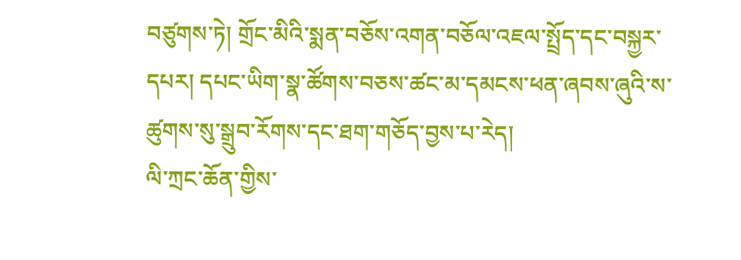བཙུགས་ཏེ། གྲོང་མིའི་སྨན་བཅོས་འགན་བཅོལ་འཇལ་སྤྲོད་དང་བསྐྱར་དཔར། དཔང་ཡིག་སྣ་ཚོགས་བཅས་ཚང་མ་དམངས་ཕན་ཞབས་ཞུའི་ས་ཚུགས་སུ་སྒྲུབ་རོགས་དང་ཐག་གཅོད་བྱས་པ་རེད།
ལི་ཀྲང་ཆོན་གྱིས་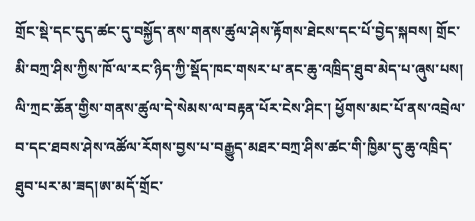གྲོང་སྡེ་དང་དུད་ཚང་དུ་བསྐྱོད་ནས་གནས་ཚུལ་ཤེས་རྟོགས་ཐེངས་དང་པོ་བྱེད་སྐབས། གྲོང་མི་བཀྲ་ཤིས་ཀྱིས་ཁོ་ལ་རང་ཉིད་ཀྱི་སྡོད་ཁང་གསར་པ་ནང་ཆུ་འཁྲིད་ཐུབ་མེད་པ་ཞུས་པས། ལི་ཀྲང་ཆོན་གྱིས་གནས་ཚུལ་དེ་སེམས་ལ་བརྟན་པོར་ངེས་ཤིང་། ཕྱོགས་མང་པོ་ནས་འབྲེལ་བ་དང་ཐབས་ཤེས་འཚོལ་རོགས་བྱས་པ་བརྒྱུད་མཐར་བཀྲ་ཤིས་ཚང་གི་ཁྱིམ་དུ་ཆུ་འཁྲིད་ཐུབ་པར་མ་ཟད།ཨ་མདོ་གྲོང་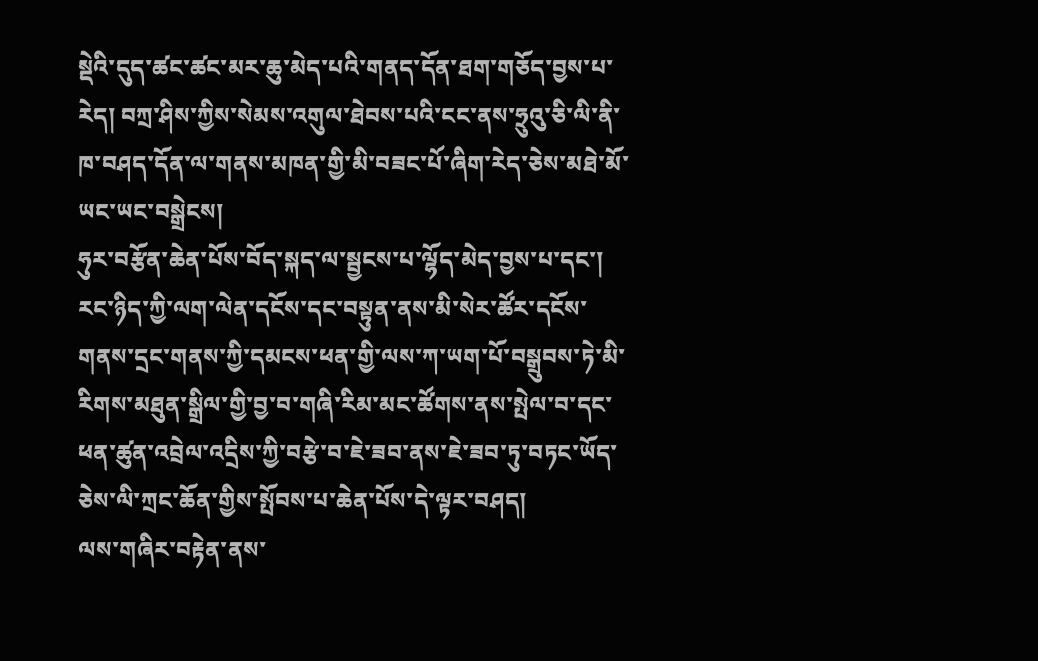སྡེའི་དུད་ཚང་ཚང་མར་ཆུ་མེད་པའི་གནད་དོན་ཐག་གཅོད་བྱས་པ་རེད། བཀྲ་ཤིས་ཀྱིས་སེམས་འགུལ་ཐེབས་པའི་ངང་ནས་ཧྲུའུ་ཅི་ལི་ནི་ཁ་བཤད་དོན་ལ་གནས་མཁན་གྱི་མི་བཟང་པོ་ཞིག་རེད་ཅེས་མཐེ་མོ་ཡང་ཡང་བསྒྲེངས།
ཧུར་བརྩོན་ཆེན་པོས་བོད་སྐད་ལ་སྦྱངས་པ་ལྷོད་མེད་བྱས་པ་དང་། རང་ཉིད་ཀྱི་ལག་ལེན་དངོས་དང་བསྟུན་ནས་མི་སེར་ཚོར་དངོས་གནས་དྲང་གནས་ཀྱི་དམངས་ཕན་གྱི་ལས་ཀ་ཡག་པོ་བསྒྲུབས་ཏེ་མི་རིགས་མཐུན་སྒྲིལ་གྱི་བྱ་བ་གཞི་རིམ་མང་ཚོགས་ནས་སྤེལ་བ་དང་ཕན་ཚུན་འབྲེལ་འདྲིས་ཀྱི་བརྩེ་བ་ཇེ་ཟབ་ནས་ཇེ་ཟབ་ཏུ་བཏང་ཡོད་ཅེས་ལི་ཀྲང་ཆོན་གྱིས་སྤོབས་པ་ཆེན་པོས་དེ་ལྟར་བཤད།
ལས་གཞིར་བརྟེན་ནས་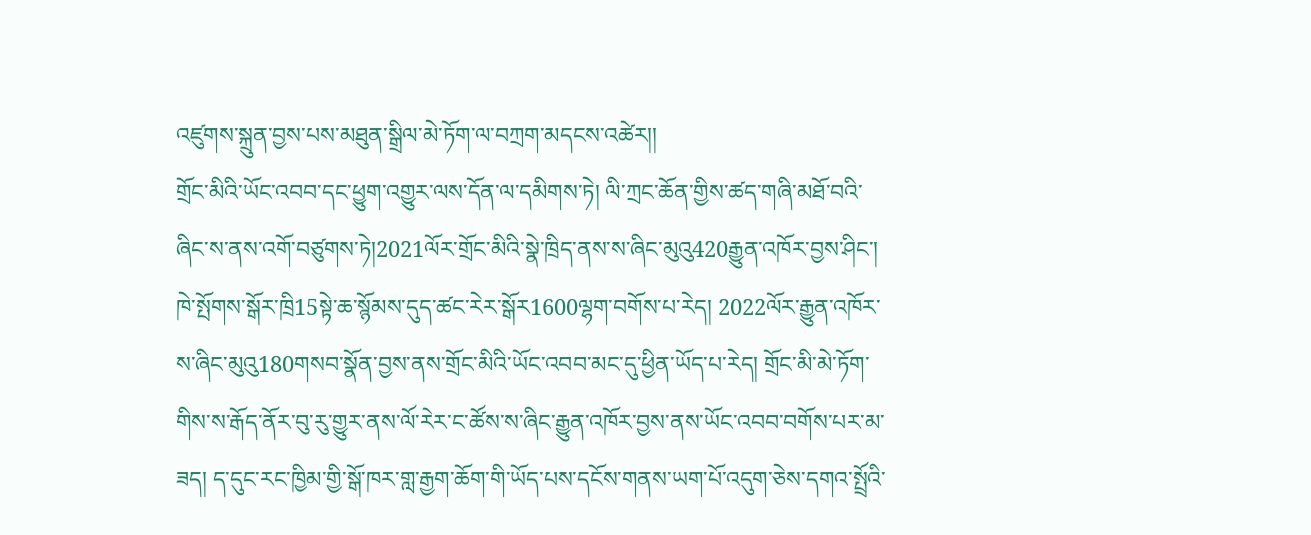འཛུགས་སྐྲུན་བྱས་པས་མཐུན་སྒྲིལ་མེ་ཏོག་ལ་བཀྲག་མདངས་འཚེར།།
གྲོང་མིའི་ཡོང་འབབ་དང་ཕྱུག་འགྱུར་ལས་དོན་ལ་དམིགས་ཏེ། ལི་ཀྲང་ཆོན་གྱིས་ཚད་གཞི་མཐོ་བའི་ཞིང་ས་ནས་འགོ་བཙུགས་ཏེ།2021ལོར་གྲོང་མིའི་སྣེ་ཁྲིད་ནས་ས་ཞིང་མུའུ420རྒྱུན་འཁོར་བྱས་ཤིང་། ཁེ་སྤོགས་སྒོར་ཁྲི15སྟེ་ཆ་སྙོམས་དུད་ཚང་རེར་སྒོར1600ལྷག་བགོས་པ་རེད། 2022ལོར་རྒྱུན་འཁོར་ས་ཞིང་མུའུ180གསབ་སྣོན་བྱས་ནས་གྲོང་མིའི་ཡོང་འབབ་མང་དུ་ཕྱིན་ཡོད་པ་རེད། གྲོང་མི་མེ་ཏོག་གིས་ས་རྒོད་ནོར་བུ་རུ་གྱུར་ནས་ལོ་རེར་ང་ཚོས་ས་ཞིང་རྒྱུན་འཁོར་བྱས་ནས་ཡོང་འབབ་བགོས་པར་མ་ཟད། ད་དུང་རང་ཁྱིམ་གྱི་སྒོ་ཁར་གླ་རྒྱག་ཆོག་གི་ཡོད་པས་དངོས་གནས་ཡག་པོ་འདུག་ཅེས་དགའ་སྤྲོའི་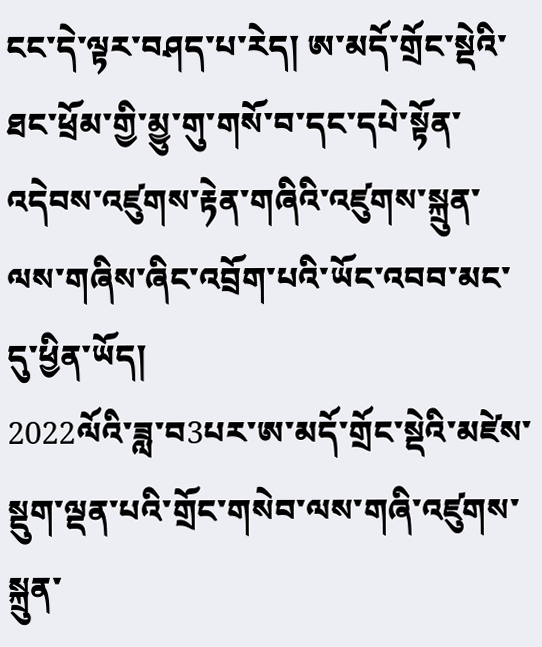ངང་དེ་ལྟར་བཤད་པ་རེད། ཨ་མདོ་གྲོང་སྡེའི་ཐང་ཕྲོམ་གྱི་མྱུ་གུ་གསོ་བ་དང་དཔེ་སྟོན་འདེབས་འཛུགས་རྟེན་གཞིའི་འཛུགས་སྐྲུན་ལས་གཞིས་ཞིང་འབྲོག་པའི་ཡོང་འབབ་མང་དུ་ཕྱིན་ཡོད།
2022ལོའི་ཟླ་བ3པར་ཨ་མདོ་གྲོང་སྡེའི་མཛེས་སྡུག་ལྡན་པའི་གྲོང་གསེབ་ལས་གཞི་འཛུགས་སྐྲུན་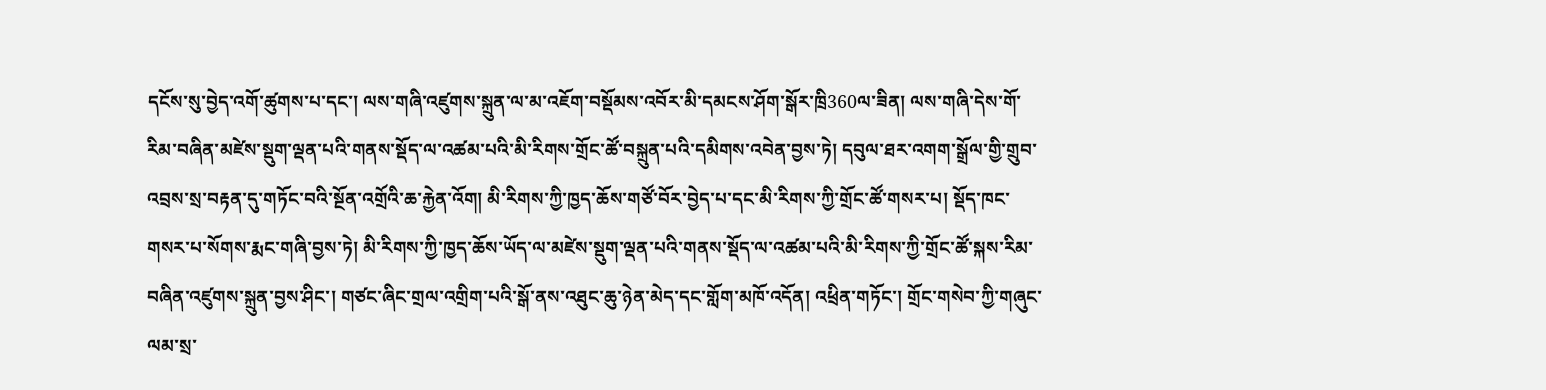དངོས་སུ་བྱེད་འགོ་ཚུགས་པ་དང་། ལས་གཞི་འཛུགས་སྐྲུན་ལ་མ་འཇོག་བསྡོམས་འབོར་མི་དམངས་ཤོག་སྒོར་ཁྲི360ལ་ཟིན། ལས་གཞི་དེས་གོ་རིམ་བཞིན་མཛེས་སྡུག་ལྡན་པའི་གནས་སྡོད་ལ་འཚམ་པའི་མི་རིགས་གྲོང་ཚོ་བསྐྲུན་པའི་དམིགས་འབེན་བྱས་ཏེ། དབུལ་ཐར་འགག་སྒྲོལ་གྱི་གྲུབ་འབྲས་སྲ་བརྟན་དུ་གཏོང་བའི་སྔོན་འགྲོའི་ཆ་རྐྱེན་འོག། མི་རིགས་ཀྱི་ཁྱད་ཆོས་གཙོ་བོར་བྱེད་པ་དང་མི་རིགས་ཀྱི་གྲོང་ཚོ་གསར་པ། སྡོད་ཁང་གསར་པ་སོགས་རྨང་གཞི་བྱས་ཏེ། མི་རིགས་ཀྱི་ཁྱད་ཆོས་ཡོད་ལ་མཛེས་སྡུག་ལྡན་པའི་གནས་སྡོད་ལ་འཚམ་པའི་མི་རིགས་ཀྱི་གྲོང་ཚོ་སྐས་རིམ་བཞིན་འཛུགས་སྐྲུན་བྱས་ཤིང་། གཙང་ཞིང་གྲལ་འགྲིག་པའི་སྒོ་ནས་འཐུང་ཆུ་ཉེན་མེད་དང་གློག་མཁོ་འདོན། འཕྲིན་གཏོང་། གྲོང་གསེབ་ཀྱི་གཞུང་ལམ་སྲ་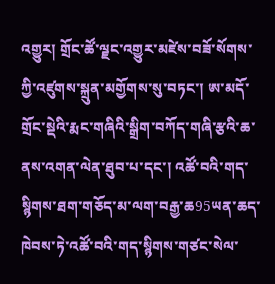འགྱུར། གྲོང་ཚོ་ལྗང་འགྱུར་མཛེས་བཟོ་སོགས་ཀྱི་འཛུགས་སྐྲུན་མགྱོགས་སུ་བཏང་། ཨ་མདོ་གྲོང་སྡེའི་རྨང་གཞིའི་སྒྲིག་བཀོད་གཞི་རྩའི་ཆ་ནས་འགན་ལེན་ཐུབ་པ་དང་། འཚོ་བའི་གད་སྙིགས་ཐག་གཅོད་མ་ལག་བརྒྱ་ཆ95ཡན་ཆད་ཁེབས་ཏེ་འཚོ་བའི་གད་སྙིགས་གཙང་སེལ་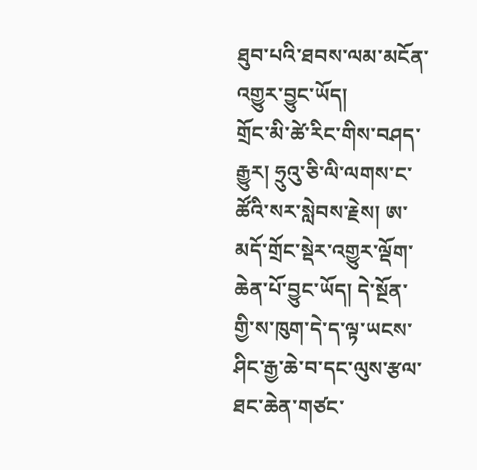ཐུབ་པའི་ཐབས་ལམ་མངོན་འགྱུར་བྱུང་ཡོད།
གྲོང་མི་ཚེ་རིང་གིས་བཤད་རྒྱུར། ཧྲུའུ་ཅི་ལི་ལགས་ང་ཚོའི་སར་སླེབས་རྗེས། ཨ་མདོ་གྲོང་སྡེར་འགྱུར་ལྡོག་ཆེན་པོ་བྱུང་ཡོད། དེ་སྔོན་གྱི་ས་ཁུག་དེ་ད་ལྟ་ཡངས་ཤིང་རྒྱ་ཆེ་བ་དང་ལུས་རྩལ་ཐང་ཆེན་གཙང་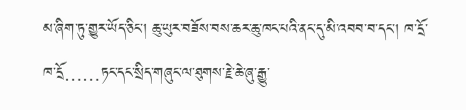མ་ཞིག་ཏུ་གྱུར་ཡོད་ཅིང་། ཆུ་ཡུར་བཟོས་བས་ཆར་ཆུ་ཁང་པའི་ནང་དུ་མི་འབབ་བ་དང་། ཁ་དྲོ་ཁ་དྲོ……ཏང་དང་སྲིད་གཞུང་ལ་ཐུགས་རྗེ་ཆེ་ཞུ་རྒྱུ་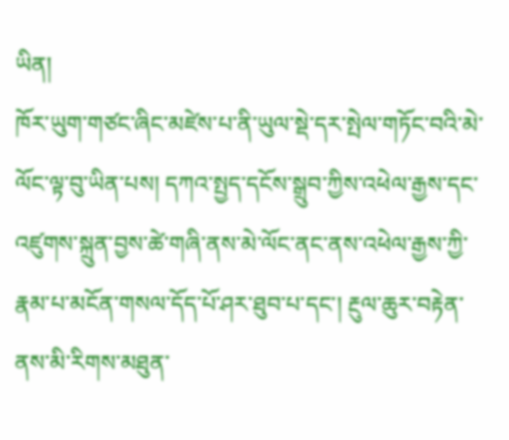ཡིན།
ཁོར་ཡུག་གཙང་ཞིང་མཛེས་པ་ནི་ཡུལ་སྡེ་དར་སྤེལ་གཏོང་བའི་མེ་ལོང་ལྟ་བུ་ཡིན་པས། དཀའ་སྤྱད་དངོས་སྒྲུབ་ཀྱིས་འཕེལ་རྒྱས་དང་འཛུགས་སྐྲུན་བྱས་ཚེ་གཞི་ནས་མེ་ལོང་ནང་ནས་འཕེལ་རྒྱས་ཀྱི་རྣམ་པ་མངོན་གསལ་དོད་པོ་ཤར་ཐུབ་པ་དང་། རྔུལ་ཆུར་བརྟེན་ནས་མི་རིགས་མཐུན་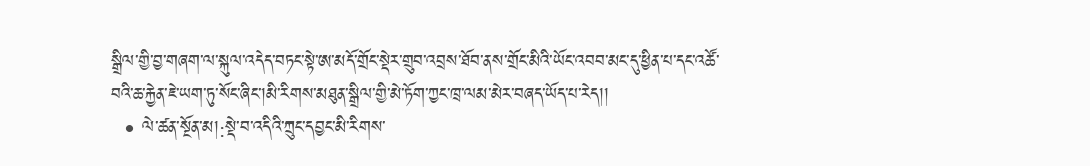སྒྲིལ་གྱི་བྱ་གཞག་ལ་སྐུལ་འདེད་བཏང་སྟེ་ཨ་མདོ་གྲོང་སྡེར་གྲུབ་འབྲས་ཐོབ་ནས་གྲོང་མིའི་ཡོང་འབབ་མང་དུ་ཕྱིན་པ་དང་འཚོ་བའི་ཆ་རྐྱེན་ཇེ་ཡག་ཏུ་སོང་ཞིང་།མི་རིགས་མཐུན་སྒྲིལ་གྱི་མེ་ཏོག་ཀྱང་ཁྲ་ལམ་མེར་བཞད་ཡོད་པ་རེད།།
  • ལེ་ཚན་སྔོན་མ།:སྡེ་བ་འདིའི་ཀྲུང་དབྱང་མི་རིགས་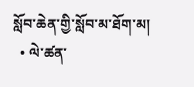སློབ་ཆེན་གྱི་སློབ་མ་ཐོག་མ།
  • ལེ་ཚན་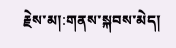རྗེས་མ།:གནས་སྐབས་མེད།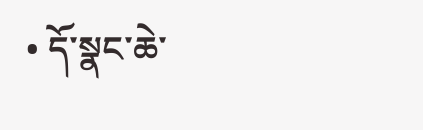• དོ་སྣང་ཆེ་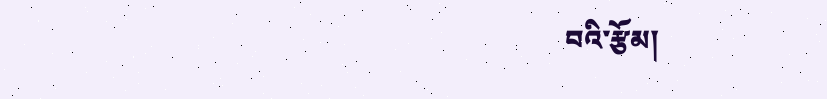བའི་རྩོམ།